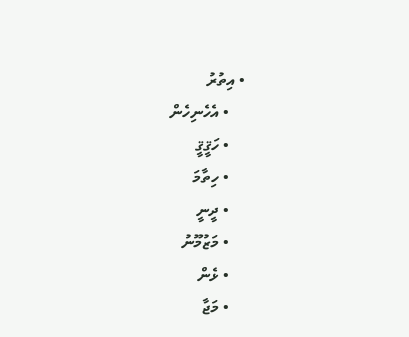• އިތުރު
    • އެހެނިހެން
    • ހަޤީޤީ
    • ހިތާމަ
    • ދީނީ
    • މަޒުމޫނު
    • ޅެން
    • މަޖާ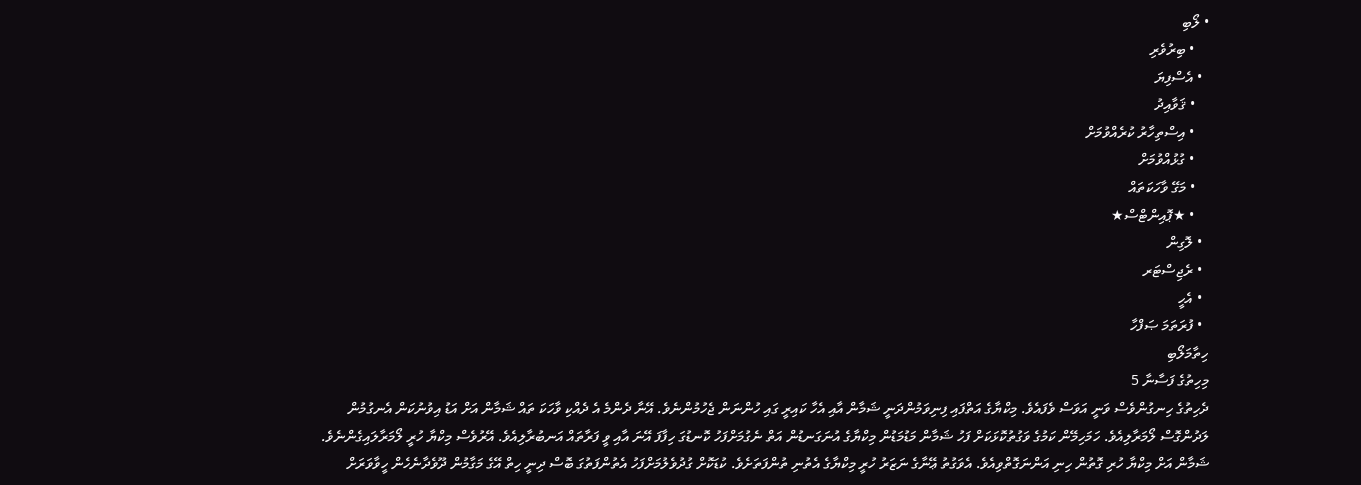• ލޯބި
    • ބިރުވެރި
  • އެސްފިޔަ
    • ޤަވާއިދު
    • އިސްތިހާރު ކުރެއްވުމަށް
    • ގުޅުއްވުމަށް
    • މަގޭ ވާހަކަތައް
    • ★ޕޮއިންޓްސް★
  • ލޮގިން
  • ރެޖިސްޓަރ
  • އެހީ
  • ފުރަތަމަ ޞަފްހާ
ހިތާމަލޯބި
މިހިތުގެ ފަސާނާ 5
ދެހިތުގެ ހިނގުންވެސް ވަނީ އަވަސް ވެފައެވެ. މިކްޔާގެ އަތްފައި ފިނިވަމުންދަނީ ޝަމާން އާއި އެހާ ކައިރީ ގައި ހުންނަން ޖެހުމުންނެވެ. އޭނާ ދެންމެ އެ ދެއްކި ވާހަކަ ތައް ޝަމާން އަށް އަޑު އިވުނުކަން އެނގުމުން ލަދުންގޮސް ލޯމަރާލިއެވެ. ހަމަހިމޭން ކަމުގެ ވަގުތުކޮޅަކަށް ފަހު ޝަމާން މަޑުމަޑުން މިކްޔާގެ އުނަގަނޑުން އަތް ނެގުމަށްފަހު ކޮނޑުގަ ހިފާފަ އޭނަ އާއި ވީ ފަރާތައް އަނބުރާލިއެވެ. އޭރުވެސް މިކްޔާ ހުރީ ލޯމަރާލައިގެންނެވެ. ޝަމާން އަށް މިކްޔާ ހުރި ގޮތުން ހިނި އަންނަގޮތްވިއެވެ. އެވަގުތު ޢޭނާގެ ނަޒަރު ހުރީ މިކްޔާގެ އެތުނި ތުންފަތަށެވެ. ކުޑަކޮށް ގުދުވެލުމަށްފަހު އެތުންފަތުގަ ބޮސް ދިނީ ހިތް އޭގެ މަގާމުން ދޫވެދާނެހެން ހީވާވަރަށް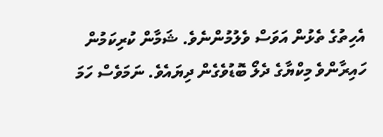އެހިތުގެ ތެޅުން އަވަސް ވެލުމުންނެވެ. ޝަމާން ކުރިކަމުން ހައިރާންވެ މިކްޔާގެ ދެލޯ ބޮޑުވެގެން ދިޔައެވެ. ނަމަވެސް ހަމަ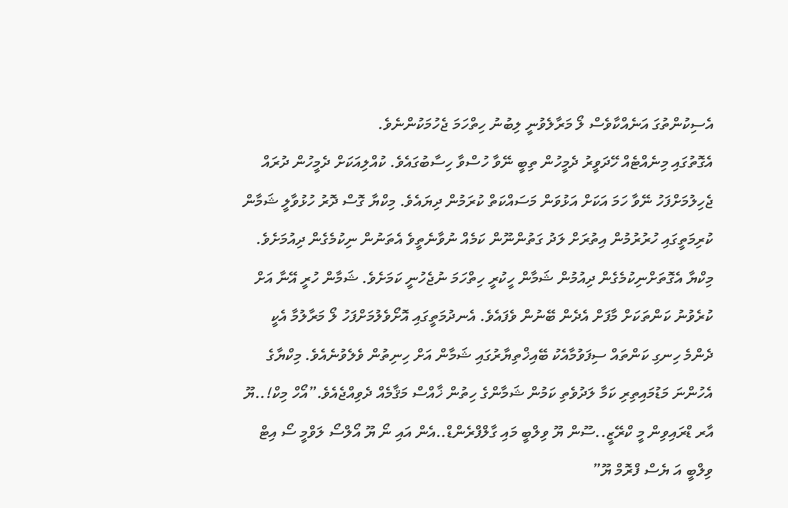އެސިކުންތުގަ އަނެއްކާވެސް ލޯ މަރާލެވުނީ ލިބުނު ހިތްހަމަ ޖެހުމަކުންނެވެ.
އެގޮތުގައި މިނެއްޓެއް ހޭދަވީރު ދެމީހުން ތިބީ ނޭވާ ހުސްވާ ހިސާބުގައެވެ. ކުއްލިއަކަށް ދެމީހުން ދުރައް ޖެހިލުމަށްފަހު ނޭވާ ހަމަ އަކަށް އަޅުވަން މަސައްކަތް ކުރަމުން ދިޔައެވެ. މިކްޔާ ގޮސް ދޮރު ހުޅުވާލީ ޝަމާން ކުރިމަތީގައި ހުރުރުމުން އިތުރަށް ލަދު ގަތުންނޫން ކަމެއް ނުވާނެތީވެ އެތަނުން ނިކުމެގެން ދިއުމަށެވެ. މިކްޔާ އެގޮތަށްނިކުމެގެން ދިއުމުން ޝަމާން ހީކުރީ ހިތްހަމަ ނުޖެހުނީ ކަމަށެވެ. ޝަމާން ހުރީ އޭނާ އަށް ކުރެވުނު ކަންތަކަށް މާފަށް އެދެން ބޭނުން ވެފައެވެ. އެނދުމަތީގައި އޮށޯވެލުމަށްފަހު ލޯ މަރާލުމާ އެކީ ދެންމެ ހިނގި ކަންތައް ސިފަވުމާއެކު ބޭއިޚްތިޔާރުގައި ޝަމާން އަށް ހިނިތުން ވެލެވުނެއެވެ. މިކްޔާގެ އެހުންނަ މަޑުމައިތިރި ކަމާ ލަދުވެތި ކަމުން ޝަމާންގެ ހިތުން ޚާއްސް މަޤާމެއް ދެވިއްޖެއެވެ.”އޯހް މިކް!..ޔޫ އާރ ޑްރައިވިން މީ ކްރޭޒީ..ސޫން ޔޫ ވިލްބީ މައި ގާލްފްރެންޑް..އެން އައި ނޯ ޔޫ އޯލްސޯ ލަވްމީ ސޯ އިޓް ވިލްބީ އަ ޔެސް ފްރޮމް ޔޫ”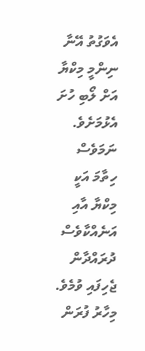އެވަގުތު އޭނާ ނިންމީ މިކްޔާ އަށް ލޯބި ހުށަ އެޅުމަށެވެ. ނަމަވެސް ހިތާމަ އަކީ މިކްޔާ އާއި އަނެއްކާވެސް ދުރައްދާން ޖެހިފައި ވުމެވެ. މިހާރު ފުރަން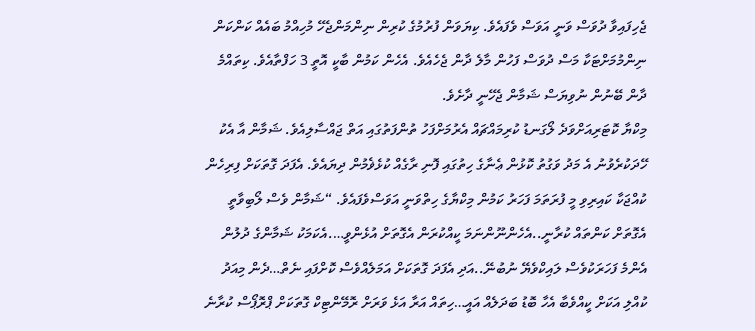ޖެހިފައިވާ ދުވަސް ވަނީ އަވަސް ވެފައެވެ. ކިޔަވަން ފުރުމުގެ ކުރިން ނިންމަންޖެހޭ މުހިއްމު ބައެއް ކަންކަން ނިންމުމަށްޓަކާ މަސް ދުވަސް ފަހުން މާލެ ދާން ޖެހެއެވެ. އެހެން ކަމުން ބާކީ އޮތީ 3 ހަފްތާއެވެ. ކިތައްމެ ދާން ބޭނުން ނުވިޔަސް ޝަމާން ޖެހޭނީ ދާށެވެ.
މިކްޔާ ކޮޓަރިއަށްވަދެ ލޯގަނޑު ކުރިމައްޗައް އެރުމަށްފަހު ތުންފަތުގައި އަތް ޖައްސާލިއެވެ. ޝަމާން އާ އެކު ހޭދަކުރެވުނު އެ މަދު ވަގުތު ކޮޅުން ޢެނާގެ ހިތުގައި ފޮނި ރާގެއް ކުޅެޥެމުން ދިޔައެވެ. އެފަދަ ގޮތަކަށް ފިރިހެން ކުއްޖަކާ ކައިރިވި މީ ފުރަތަމަ ފަހަރު ކަމުން މިކްޔާގެ ހިތްވަނީ އަވަސްވެފައެވެ. “ޝަމާން ވެސް ލޯބިވާތީ އެގޮތަށް ކަންތައް ކުރާނީ..އެހެންނޫންނަމަ ކީއްކުރަން އެގޮތަށް އުޅެންވީ….އެކަމަކު ޝަމާންގެ ދުލުން އެންމެ ފަހަރަކުވެސް ލައިކްވެޔޭ ނުބުނޭ..އަދި އެފަދަ ގޮތަކަށް އަމަލެއްވެސް ކޮށްފައި ނެތް…ދެން މިއަދު ކުއްލި އަކަށް ކީއްވެބާ އެހާ ބޮޑު ބަދަލެއް އައީ…ހިތައް އަރާ އަޅެ ވަރަށް ރޮމޭންޓިކް ގޮތަކަށް ޕްރޮޕޯސް ކުރާނެ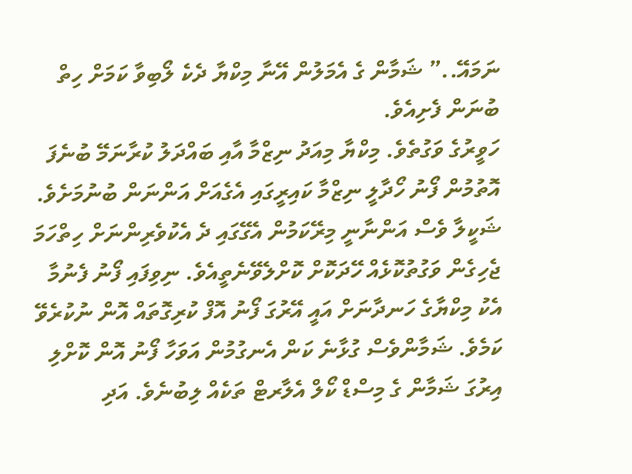ނަމައޭ..” ޝަމާން ގެ އެމަލުން އޭނާ މިކްޔާ ދެކެ ލޯބިވާ ކަމަށް ހިތް ބުނަން ފެށިއެވެ.
ހަވީރުގެ ވަގުތެވެ. މިކްޔާ މިއަދު ނިޒްމާ އާއި ބައްދަލު ކުރާނަމޭ ބުނެފަ އޮތުމުން ފޯނު ހޯދާލީ ނިޒްމާ ކައިރީގައި އެގެއަށް އަންނަން ބުނުމަށެވެ. ޝަކީލާ ވެސް އަންނާނީ މިރޭކަމުން އެގޭގައި ދެ އެކުވެރިންނަށް ހިތްހަމަ ޖެހިގެން ވަގުތުކޮޅެއް ހޭދަކޮށް ކޮށްލެވޭނެތީއެވެ. ނިވިފައި ފޯނު ފެނުމާ އެކު މިކްޔާގެ ހަނދާނަށް އައީ އޭރުގަ ފޯނު އޮފް ކުރިގޮތައް އޮން ނުކުރެވޭ ކަމެވެ. ޝަމާންވެސް ގުޅާނެ ކަން އެނގުމުން އަވަހާ ފޯނު އޮން ކޮށްލި އިރުގަ ޝަމާން ގެ މިސްޑް ކޯލް އެލާރޓް ތަކެއް ލިބުނެވެ. އަދި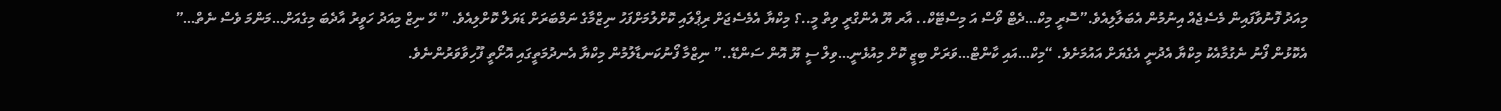މިއަދު ފޮނުވާފައިން މެސެޖެއް އިނުމުން އެބަލާލިއެވެ.”ސޮރީ މިކް…ދެޓް ވޯސް އަ މިސްޓޭކް.. އާރ ޔޫ އެންގްރީ ވިތް މީ..؟ މިކްޔާ އެމެސެޖަށް ރިޕްލައި ކޮށްލުމަށްފަހު ނިޒްމާގެ ނަމްބަރަށް ޑަޔަލް ކޮށްލިއެވެ. ” ހޭ ނިޒް މިއަދު ހަވީރު އާދެބަ މިގެއަށް…މަންމަ ވެސް ނެތް…” އެކޮޅުން ފޯނު ނެގުމާއެކު މިކްޔާ އެދުނީ އެގެޔަށް އައުމަށެވެ. “މިކް…އައި ކާންޓް…ވަރަށް ބިޒީ ކޮށް މިއުޅެނީ…ވިލް ސީ ޔޫ އޮން ސަންޑޭ..” ނިޒްމާ ފޯނުކަނޑާލުމުން މިކްޔާ އެނދުމަތީގައި އޮށޯތީ ފޫހިވާވަރުންނެވެ.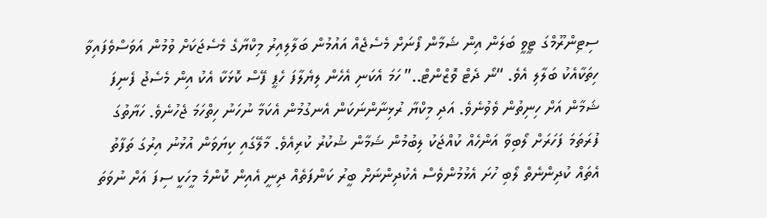ސިޓިންރޫމްގަ ޓީވީ ބަލަން އިން ޝަމާން ފޯނަށް މެސެޖެއް އައުމުން ބަލާލިއިރު މިކްޔާގެ މެސެޖަކަށް ވުމުން އަވަސްވެފައިވާ ހިތަކާއެކު ބަލާލި އެވެ. “ނޯ ދެޓް ވޮޒްންޓް..” ހަމަ އެކަނި އެހެން ލިޔެލާފަ ހެޕީ ފޭސް ކޮޅަކާ އެކު އިން މެސެޖު ފެނިފަ ޝަމާން އަށް ހިނިތުން ވެވުނެވެ. އަދި މިކްޔާ ރުޅިނާންނަކަން އެނގުމުން އެކަމާ ނުހަނު ހިތްހަމަ ޖެހުނެވެ. ހަޔާތުގަ ފުރަތަމަ ފަހަރަށް ލޯބިވާ އަންހެއް ކުއްޖަކު ލިބުމުން ޝަމާން ޝުކުރު ކުރިއެވެ. މާލޭގައި ކިޔަވަން އުޅުނު އިރުގަ ތަފާތު އެތައް ކުދިންނެތް ލޯބި ހުށަ އެޅުމުންވެސް އެކުދިންނަށް ބީރު ކަންފަތެއް ދިނީ އެއިން ކޮންމެ މީހަކީ ސިފަ އަށް ނުވަތަ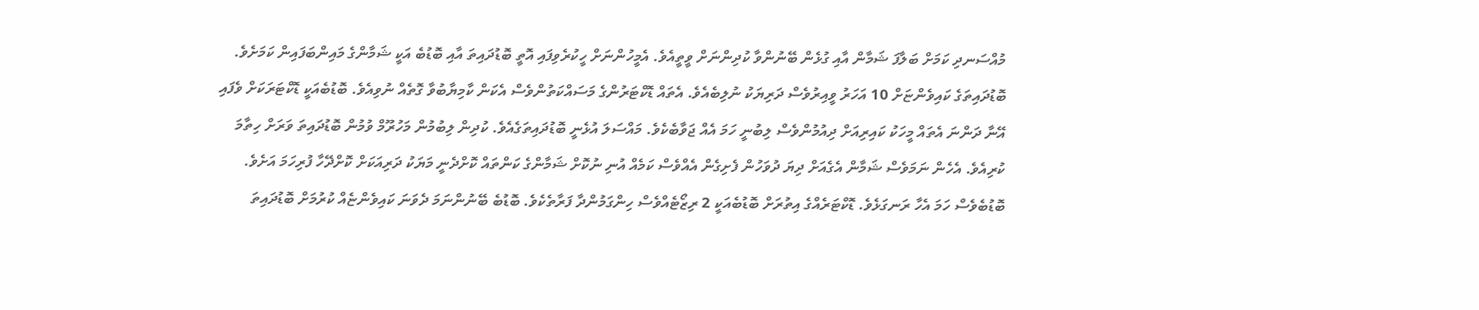މުއްސަނދި ކަމަށް ބަލާފަ ޝަމާން އާއި ގުޅެން ބޭނުންވާ ކުދިންނަށް ވީތީއެވެ. އެމީހުންނަށް ހީކުރެވިފައި އޮތީ ބޮޑުދައިތަ އާއި ބޮޑުބެ އަކީ ޝަމާންގެ މައިންބަފައިން ކަމަށެވެ.
ބޮޑުދައިތަގެ ކައިވެންޏަށް 10 އަހަރު ވީއިރުވެސް ދަރިޔަކު ނުލިބެއެވެ. އެތައް ޑޮކްޓަރުންގެ މަސައްކަތުންވެސް އެކަން ކާމިޔާބުވާ ގޮތެއް ނުވިއެވެ. ބޮޑުބެއަކީ ޑޮކްޓަރަކަށް ވެފައި އޭނާ ދަންނަ އެތައް މީހަކު ކައިރިއަށް ދިއުމުންވެސް ލިބުނީ ހަމަ އެއް ޖަވާބެކެވެ. މައްސަލަ އުޅެނީ ބޮޑުދައިތަގެއެވެ. ކުދިން ލިބުމުން މަހުރޫމް ވުމުން ބޮޑުދައިތަ ވަރަށް ހިތާމަ ކުރިއެވެ. އެހެން ނަމަވެސް ޝަމާން އެގެއަށް ދިޔަ ދުވަހުން ފެށިގެން އެއްވެސް ކަމެއް އުނި ނުކޮށް ޝަމާންގެ ކަންތައް ކޮށްދެނީ މަޔަކު ދަރިއަކަށް ކޮށްދޭހާ ފުރިހަމަ އަށެވެ. ބޮޑުބެވެސް ހަމަ އެހާ ރަނގަޅެވެ. ޑޮކްޓަރެއްގެ އިތުރަށް ބޮޑުބެއަކީ 2 ރިޒޯޓެއްވެސް ހިންގަމުންދާ ފަރާތެކެވެ. ބޮޑުބެ ބޭނުންނަމަ ދެވަނަ ކައިވެންޏެއް ކުރުމަށް ބޮޑުދައިތަ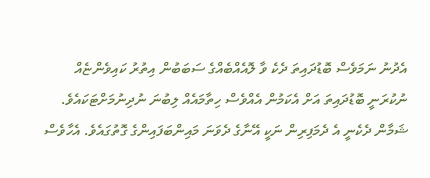އެދުނު ނަމަވެސް ބޮޑުދައިތަ ދެކެ ވާ ލޮއެއްބެއްގެ ސަބަބުން އިތުރު ކައިވެންޏެއް ނުކުރަނީ ބޮޑުދައިތަ އަށް އެކަމުން އެއްވެސް ހިތާމައެއް ލިބުނަ ނުދިނުމަށްޓަކައެވެ. ޝަމާން ދެކެނީ އެ ދެމަފިރިން ނަކީ އޭނާގެ ދެވަނަ މައިންބަފައިންގެ ގޮތުގައެވެ. އެހާވެސް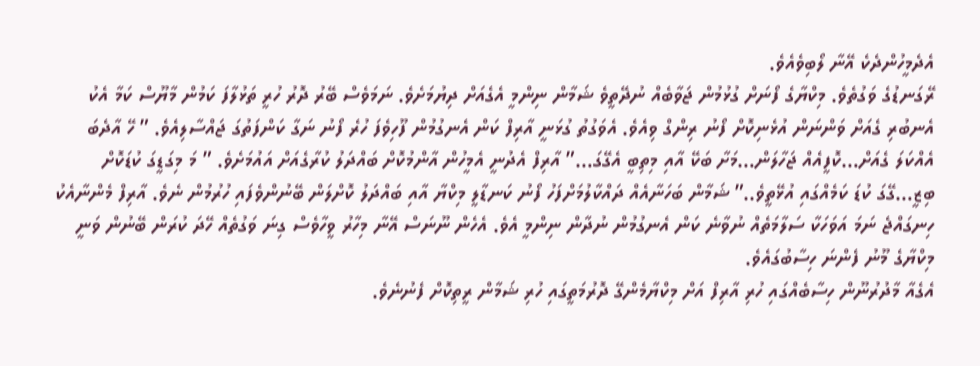އެދެމީހުންދެކެ އޭނާ ލޯބިވެއެވެ.
ރޭގަނޑުގެ ވަގުތެވެ. މިކްޔާގެ ފޯނަށް ގުޅުމުން ޖަވާބެއް ނުދޭތީވެ ޝަމާން ނިންމީ އެގެއަށް ދިޔުމަށެވެ. ނަމަވެސް ބޭރު ދޮރު ހުރީ ތަޅުލާފަ ކަމުން މާޔޫސް ކަމާ އެކު އެނބުރި ގެއަށް ވަންނަން އުޅެނިކޮށް ފޯނު ރިންގް ވިއެވެ. އެވަގުތު ގުޅަނީ އާރިފް ކަން އެނގުމުން ފޫހިވެފަ ހުރެ ފޯނު ނަގާ ކަންފަތުގަ ޖައްސާލިއެވެ. ” ހޭ އާދެބަ އެއްކަލަ ގެއަށް…ކޮފީއެއް ޖަހާލަން…މަށާ ބަކޭ އާއި މިތިބީ އެގޭގަ…” އާރިފް އެދުނީ އެމީހުން އާންމުކޮށް ބައްދަލު ކުރާގެއަށް އައުމަށެވެ. ” މަ މިގަޑީގަ ކުޑަކޮށް ބިޒީ…ގޭގަ ކުޑަ ކަމެއްގައި އުޅޭތީވެ..” ޝަމާން ބަހަނާއެއް ދައްކާލުމަށްފަހު ފޯނު ކަނޑާލީ މިކްޔާ އާއި ބައްދަލު ކޮށްލަން ބޭނުންވެފައި ހުރުމުން ނެވެ. އާރިފް މެންނާއެކު ހިނގައްޖެ ނަމަ އަވަހަކާ ސަލާމަތެއް ނުވާނެ ކަން އެނގުމުން ނުދާން ނިންމީ އެވެ. އެހެން ނޫނަސް އޭނާ މިހާރު ވީހާވެސް ގިނަ ވަގުތެއް ހޭދަ ކުރަން ބޭނުން ވަނީ މިކްޔާގެ މޫނު ފެންނަ ހިސާބުގައެވެ.
އެގެއާ މާދުރުނޫން ހިސާބެއްގައި ހުރި އާރިފް އަށް މިކްޔާމެންގޭ ދޮރުމަތީގައި ހުރި ޝަމާން ރީތިކޮށް ފެނުނެވެ.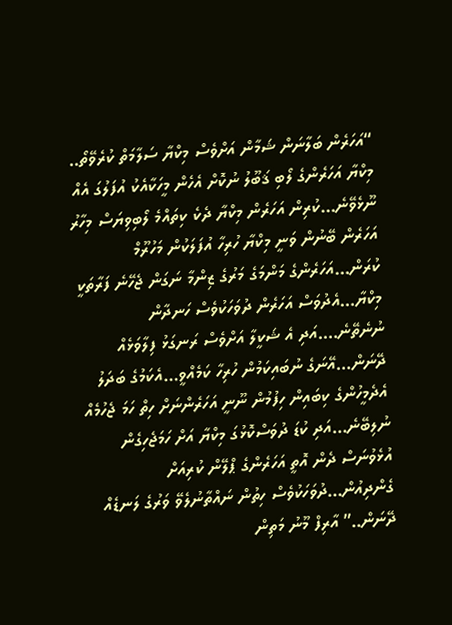“އަހަރެން ބަލާނަން ޝަމާން އަށްވެސް މިކްޔާ ސަލާމަތް ކުރެވޭތޯ.. މިކްޔާ އަހަރެންގެ ލޯބި ޤަބޫލު ނުކޮށް އެހެން މީހަކާއެކު އުފަލުގަ އެއް ނޫޅެވޭނެ…ކުރިން އަހަރެން މިކްޔާ ދެކެ ކިތައްމެ ލޯބިވިޔަސް މިހާރު އަހަރެން ބޭނުން ވަނީ މިކްޔާ ހުރިހާ އުފަލަކުން މަހުރޫމް ކުރަން…އަހަރެންގެ މަންމަގެ މަރުގެ ޒިންމާ ނަގަން ޖެހޭނެ ފަރާތަކީ މިކްޔާ…އެދުވަސް އަހަރެން ދުވަހަކުވެސް ހަނދާން ނުނެތޭނެ….އަދި އެ ޝަކީލާ އަށްވެސް ރަނގަޅު ފިލާވަޅެއް ދޭނަން…އޭނަގެ ނުބައިކަމުން ހުރިހާ ކަމެއްވީ…އެކަމުގެ ބަދަލު އެދެމީހުންގެ ކިބައިން ހިފުމުން ނޫނީ އަހަރެންނަށް ހިތް ހަމަ ޖެހުމެއް ނުލިބޭނެ…އަދި ކުޑަ ދުވަސްކޮޅުގަ މިކްޔާ އަށް ހަމަޖެހިގެން އުޅެވުނަސް ދެން އޮތީ އަހަރެންގެ ޕްލޭން ކުރިއަށް ގެންދިއުން…ދުވަހަކުވެސް ހިތުން ނައްތާނުލެވޭ ވަރުގެ ލަނޑެއް ދޭނަން..” އާރިފް މޫނު މަތިން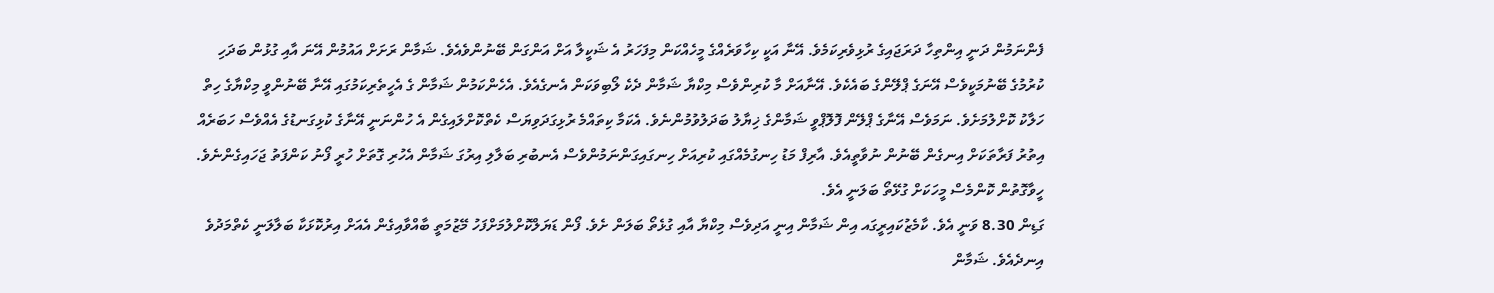ފެންނަމުން ދަނީ އިންތިހާ ދަރަޖައިގެ ރުޅިވެރިކަމެވެ. އޭނާ އަކީ ކިހާވަރެއްގެ މީހެއްކަން މިފަހަރު އެ ޝަކީލާ އަށް އަންގަން ބޭނުންވެއެވެ. ޝަމާން ރަށަށް އައުމުން އޭނަ އާއި ގުޅުން ބަދަހި ކުރުމުގެ ބޭނުމަކީވެސް އޭނަގެ ޕްލޭންގެ ބައެކެވެ. އޭނާއަށް މާ ކުރިންވެސް މިކްޔާ ޝަމާން ދެކެ ލޯބިވަކަން އެނގެއެވެ. އެހެންކަމުން ޝަމާން ގެ އެހީތެރިކަމުގައި އޭނާ ބޭނުންވީ މިކްޔާގެ ހިތް ހަލާކު ކޮށްލުމަށެވެ. ނަމަވެސް އޭނާގެ ޕްލޭން ފޮލޮޕްވީ ޝަމާންގެ ޚިޔާލު ބަދަލުވުމުންނެވެ. އެކަމާ ކިތައްމެ ރުޅިގަދަވިޔަސް ކެތްކޮށްލައިގެން އެ ހުންނަނީ އޭނާގެ ކުޅިގަނޑުގެ އެއްވެސް ހަބަރެއް އިތުރު ފަރާތަކަށް އިނގެން ބޭނުން ނުވާތީއެވެ. އާރިފް މަޑު ހިނގުމެއްގައި ކުރިއަށް ހިނގައިގަންނަމުންވެސް އެނބުރި ބަލާލި އިރުގަ ޝަމާން އެހުރި ގޮތަށް ހުރީ ފޯނު ކަންފަތު ޖަހައިގެންނެވެ. ހީވާގޮތުން ކޮންމެސް މީހަކަށް ގުޅޭތޯ ބަލަނީ އެވެ.
ގަޑިން 8.30 ވަނީ އެވެ. ކާމެޒުކައިރީގައ އިން ޝަމާން އިނީ އަދިވެސް މިކްޔާ އާއި ގުޅެތޯ ބަލަން ށެވެ. ފޯން ޑަޔަލްކޮށްލުމަށްފަހު މޭޒުމަތީ ބާއްވާއިގެން އެއަށް އިރުކޮޅަކާ ބަލާލަނީ ކެތްމަދުވެ އިނދެއެވެ. ޝަމާން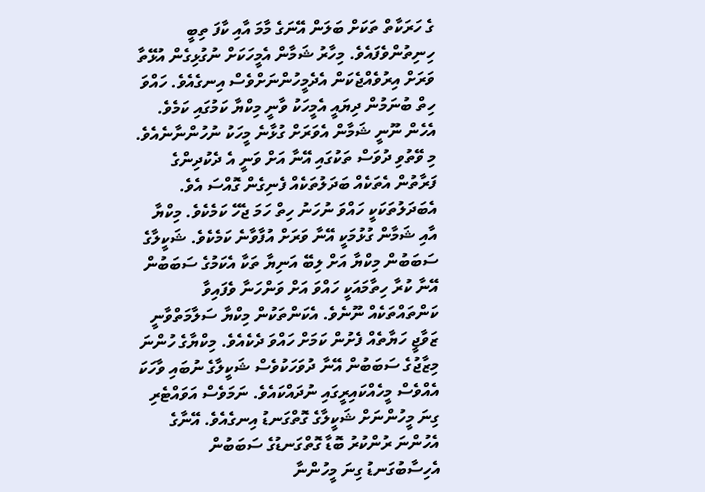ގެ ހަރަކާތް ތަކަށް ބަލަން އޭނަގެ މާމަ އާއި ކާފަ ތިބީ ހިނިތުންވެފައެވެ. މިހާރު ޝަމާން އެމީހަކަށް ނުގުޅިގެން އުޅޭތާ ވަރަށް އިރުވެއްޖެކަން އެދެމީހުންނަށްވެސް އިނގެއެވެ. ހައްވަ ހިތް ބުނަމުން ދިޔައީ އެމީހަކު ވާނީ މިކްޔާ ކަމުގައި ކަމެވެ. އެހެން ނޫނީ ޝަމާން އެވަރަށް ގުޅާނެ މީހަކު ނުހުންނާނެއެވެ. މި ވޭތުވި ދުވަސް ތަކުގައި އޭނާ އަށް ވަނީ އެ ދެކުދިންގެ ފަރާތުން އެތަކެއް ބަދަލުތަކެއް ފެނިގެން ގޮއްސަ އެވެ. އެބަދަލުތަކަކީ ހައްވަ ނުހަނު ހިތް ހަމަ ޖެހޭ ކަމެކެވެ. މިކްޔާ އާއި ޝަމާން ގުޅުމަކީ އޭނާ ވަރަށް އުފާވާނެ ކަމެކެވެ. ޝަކީލާގެ ސަބަބުން މިކްޔާ އަށް ލިބޭ އަނިޔާ ތަކާ އެކަމުގެ ސަބަބުން އޭނާ ކުރާ ހިތާމައަކީ ހައްވަ އަށް ވަންހަނާ ވެފައިވާ ކަންތައްތަކެއް ނޫނެވެ. އެކަންތަކުން މިކްޔާ ސަލާމަތްވާނީ ޒަވާޖީ ހަޔާތެއް ފެށުން ކަމަށް ހައްވަ ދެކެއެވެ. މިކްޔާގެ ހުންނަ މިޒާޖުގެ ސަބަބުން އޭނާ ދުވަހަކުވެސް ޝަކީލާގެ ނުބައި ވާހަކަ އެއްވެސް މީހެއްކައިރީގައި ނުދައްކައެވެ. ނަމަވެސް އަވައްޓެރި ގިނަ މީހުންނަށް ޝަކީލާގެ ގޮތްގަނޑު އިނގެއެވެ. އޭނާގެ އެހުންނަ ރުންކުރު ބޮޑާ ގޮތްގަނޑުގެ ސަބަބުން އެހިސާބުގަނޑު ގިނަ މީހުންނާ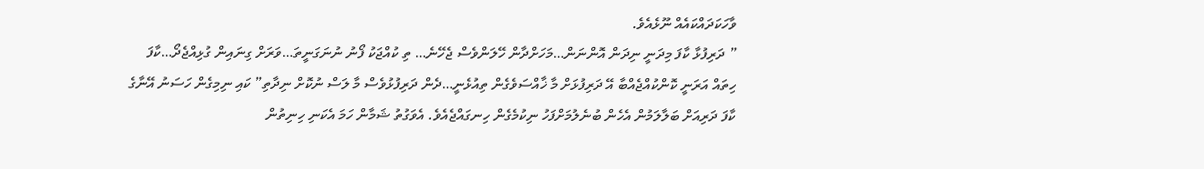ވާހަކަދައްކައެއް ނޫޅެއެވެ.
” ދަރިފުޅާ ކާފަ މިދަނީ ނިދަން އޮންނަން…މަހަށްދާން ހޭލަންވެސް ޖެހޭނެ… ތި ކުއްޖަކު ފޯނު ނުނަގަނީތަ…ވަރަށް ގިނައިން ގުޅިއްޖެދޯ…ކާފަ ހިތައް އަރަނީ ކޮންކުއްޖެއްބާ އޭ ދަރިފުޅަށް މާ ޚާއްސަވެގެން ތިއުޅެނީ…ދެން ދަރިފުޅުވެސް މާ ލަސް ނުކޮށް ނިދާތި” ކައި ނިމިގެން ހަސަނު އޭނާގެ ކާފަ ދަރިއަށް ބަލާލަމުން އެހެން ބުނެލުމަށްފަހު ނިކުމެގެން ހިނގައްޖެއެވެ. އެވަގުތު ޝަމާން ހަމަ އެކަނި ހިނިތުން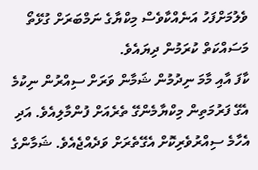ވެލުމަށްފަހު އަނެއްކާވެސް މިކްޔާގެ ނަމްބަރަށް ގުޅޭތޯ މަސައްކަތް ކުރަމުން ދިޔައެވެ.
ކާފަ އާއި މާމަ ނިދުމުން ޝަމާން ވަރަށް ސިއްރުން ނިކުމެ އެގޭ ފަރުމަތިން މިކްޔާމެންގޭ ތެރެއަށް ފުންމާލިއެވެ. އަދި އެހާމެ ސިއްރުވެރިކޮށް އެގޭތެރަށް ވަދެއްޖެއެވެ. ޝަމާންގެ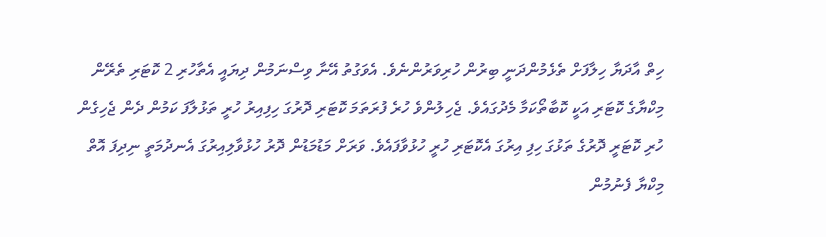ހިތް އާދަޔާ ހިލާފަށް ތެޅެމުންދަނީ ބިރުން ހުރިވަރުންނެވެ. އެވަގުތު އޭނާ ވިސްނަމުން ދިޔައީ އެތާހުރި 2 ކޮޓަރި ތެރޭން މިކްޔާގެ ކޮޓަރި އަކީ ކޮބާތޯކަމާ މެދުގައެވެ. ޖެހިލުންވެ ހުރެ ފުރަތަމަ ކޮޓަރި ދޮރުގަ ހިފިއިރު ހުރީ ތަޅުލާފަ ކަމުން ދެން ޖެހިގެން ހުރި ކޮޓަރީ ދޮރުގެ ތަޅުގަ ހިފި އިރުގަ އެކޮޓަރި ހުރީ ހުޅުވާފައެވެ. ވަރަށް މަޑުމަޑުން ދޮރު ހުޅުވާލިއިރުގަ އެނދުމަތީ ނިދިފަ އޮތް މިކްޔާ ފެނުމުން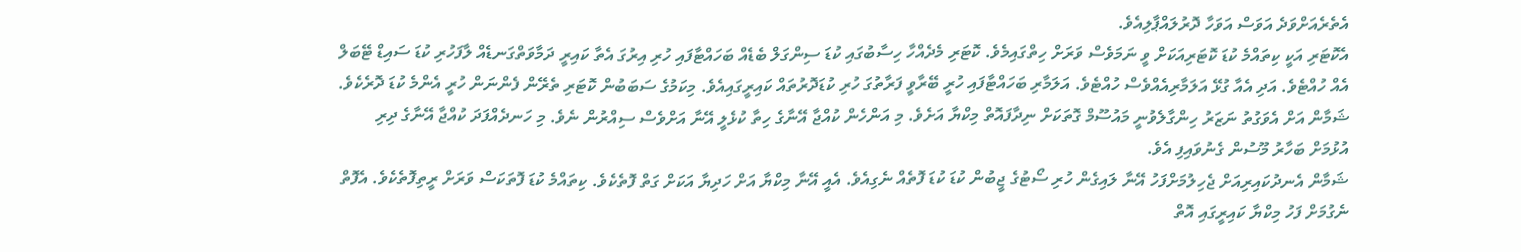އެތެރެއަށްވަދެ އަވަސް އަވަހާ ދޮރުލައްޕާލިއެވެ.
އެކޮޓަރި އަކީ ކިތައްމެ ކުޑަ ކޮޓަރިއަކަށް ވީ ނަމަވެސް ވަރަށް ހިތްގައިމެވެ. ކޮޓަރި މެދެއްހާ ހިސާބުގައި ކުޑަ ސިންގަލް ބެޑެއް ބަހައްޓާފައި ހުރި އިރުގަ އެތާ ކައިރީ ދަމާވަތްގަނޑެއް ލާފަހުރި ކުޑަ ސައިޑް ޓޭބަލް އެއް ހުއްޓެވެ. އަދި އެއާ ގުޅޭ އަލަމާރިއެއްވެސް ހުއްޓެވެ. އަލަމާރި ބަހައްޓާފައި ހުރީ ބޭރާވީ ފަރާތުގަ ހުރި ކުޑަދޮރުތައް ކައިރީގައިއެވެ. މިކަމުގެ ސަބަބުން ކޮޓަރި ތެރޭން ފެންނަން ހުރީ އެންމެ ކުޑަ ދޮރެކެވެ. ޝަމާން އަށް އެވަގުތު ނަޒަރު ހިންގާލެވުނީ މައުސޫމް ގޮތަކަށް ނިދާފައޮތް މިކްޔާ އަށެވެ. މި އަންހެން ކުއްޖާ އޭނާގެ ހިތާ ކުޅެލީ އޭނާ އަށްވެސް ސިއްރުން ނެވެ. މި ހަނދެއްފަދަ ކުއްޖާ އޭނާގެ ދިރި އުޅުމަށް ބަހާރު މޫސުން ގެނުވައިފި އެވެ.
ޝަމާން އެނދުކައިރިއަށް ޖެހިލުމަށްފަހު އޭނާ ލައިގެން ހުރި ސޯޓުގެ ޖީބުން ކުޑަ ކުޑަ ފޮތެއް ނެގިއެވެ. އެއީ އޭނާ މިކްޔާ އަށް ހަދިޔާ އަކަށް ގަތް ފޮތެކެވެ. ކިތައްމެ ކުޑަ ފޮތަކަސް ވަރަށް ރީތިފޮތެކެވެ. އެފޮތް ނެގުމަށް ފަހު މިކްޔާ ކައިރީގައި އޮތް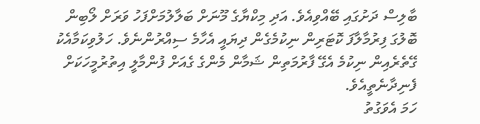ބާލިސް ދަށުގައި ބޭއްވިއެވެ. އަދި މިކްޔާގެ މޫނަށް ބަލާލުމަށްފަހު ވަރަށް ލޯބިން ބޮލުގަ ފިރުމާލާފަ ކޮޓަރިން ނިކުމެގެން ދިޔައީ އެހާމެ ސިއްރުންނެވެ. ހަލުވިކަމާއެކު ގޭތެރެއިން ނިކުމެ އެގޭ ފާރުމަތިން ޝަމާން މެންގެ ގެއަށް ފުންމާލީ އިތުރުމީހަކަށް ފެނިދާނެތީއެވެ.
ހަމަ އެވަގުތު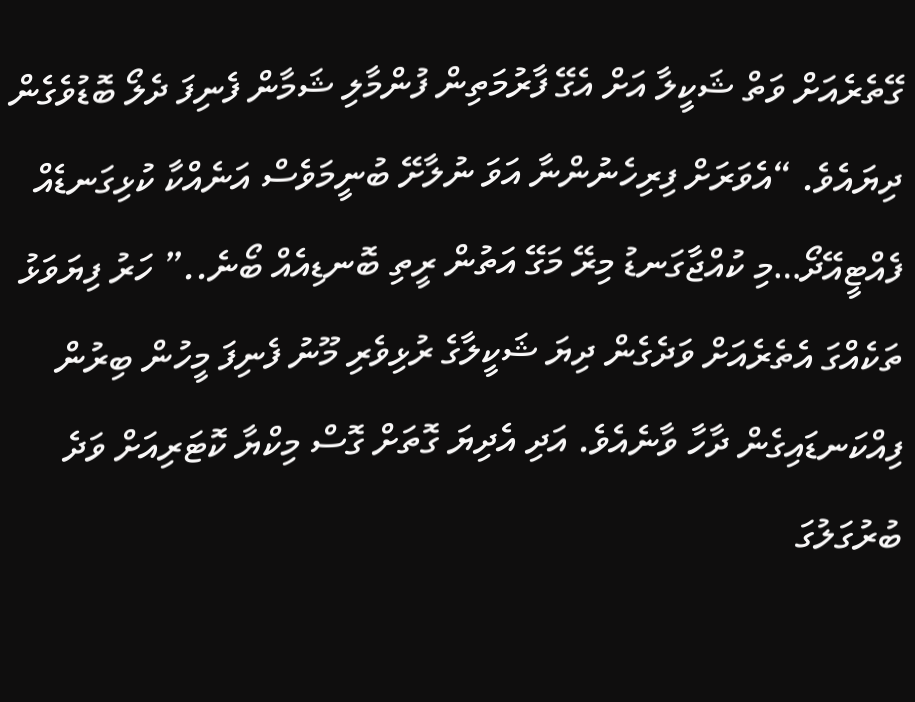ގޭތެރެއަށް ވަތް ޝަކީލާ އަށް އެގޭ ފާރުމަތިން ފުންމާލި ޝަމާން ފެނިފަ ދެލޯ ބޮޑުވެގެން ދިޔައެވެ. “އެވަރަށް ފިރިހެނުންނާ އަވަ ނުލާށޭ ބުނީމަވެސް އަނެއްކާ ކުޅިގަނޑެއް ފެއްޓީއޭދޯ…މި ކުއްޖާގަނޑު މިރޭ މަގޭ އަތުން ރީތި ބޮނޑިއެއް ބޯނެ..” ހަރު ފިޔަވަޅު ތަކެއްގަ އެތެރެއަށް ވަދެގެން ދިޔަ ޝަކީލާގެ ރުޅިވެރި މޫނު ފެނިފަ މީހުން ބިރުން ފިއްކަނޑައިގެން ދާހާ ވާނެއެވެ. އަދި އެދިޔަ ގޮތަށް ގޮސް މިކްޔާ ކޮޓަރިއަށް ވަދެ ބުރުގަލުގަ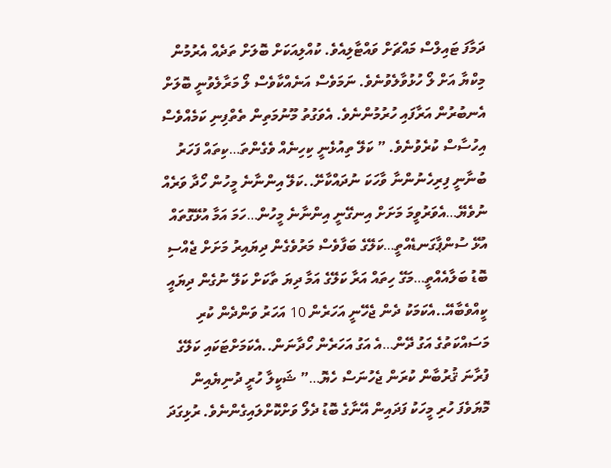ދަމާފަ ޓައިލްސް މައްޗަށް ވައްޓާލިއެވެ. ކުއްލިއަކަށް ބޮލަށް ތަދެއް އެރުމުން މިކްޔާ އަށް ލޯ ހުޅުވާލެވުނެވެ. ނަމަވެސް އަނެއްކާވެސް ލޯ މަރާލެވުނީ ބޮލަށް އެނބުރުން އަރާފައި ހުރުމުންނެވެ. އެވަގުތު މޫނުމަތިން ތެތްފިނި ކަމެއްވެސް އިހުސާސް ކުރެވުނެވެ. ” ކަލޭ ތިއުޅެނީ ކިހިނެއް ވެގެންތަ…ކިތައް ފަހަރު ބުނާނީ ފިރިހެނުންނާ ވާހަކަ ނުދައްކާށޭ..ކަލޭ އިންނާނެ މީހުން ހޯދާ ވަރެއް ނުވެޔޭ…އެވަރުވީމަ މަށަށް އިނގޭނީ އިންނާނެ މީހުން…ހަމަ އަމާ އުޅޭގޮތައް އުޅޭ ސުންޕާގަނޑެއްތީ…ކަލޭގެ ބަފާވެސް މަރުވެގެން ދިޔައިރު މަށަށް ޖެއްސި ބޮޑު ބަލާއެއްތީ…މަގޭ ހިތައް އަރާ ކަލޭގެ އަމާ ދިޔަ ތާކަށް ކަލޭ ނުގެން ދިޔައީ ކީއްވެބާއޭ..އެކަމަކު ދެން ޖެހޭނީ އަހަރެން 10 އަހަރު ވަންދެން ކުރި މަސައްކަތުގެ އަގު ދޭން…އެ އަގު އަހަރެން ހޯދާނަން..އެކަމަށްޓަކައި ކަލޭގެ ފުރާނަ ޤުރުބާން ކުރަން ޖެހުނަސް ހެޔޮ…” ޝަކީލާ ހުރީ ދުނިޔެއިން މޮޔަވެފަ ހުރި މީހަކު ފަދައިން އޭނާގެ ބޮޑު ދެލޯ ވަށްކޮށްލައިގެންނެވެ. ރުޅިގަދަ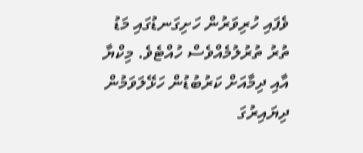ވެފައި ހުރިވަރުން ހަށިގަނޑުގައި މަޑު ތުރު ތުރުލުމެއްވެސް ހުއްޓެވެ. މިކްޔާ އާއި ދިމާއަށް ކަރުބުޑުން ހަޅޭލަވަމުން ދިޔައިރުގަ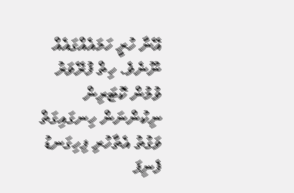އޭނާ ހުރީ ހަމައެއްގައެއް ނޫނެވެ. ހިތް ފުރޭވަރު ވުމުން ކޮޓަރިން ނިކުންނަން ހިނގައިގަތް ވަގުތު އެތާހުރި ފިހިގަނޑު ފެނިފަ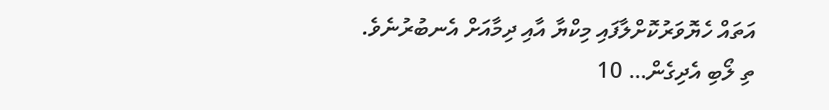އަތައް ހެޔޮވަރުކޮށްލާފައި މިކްޔާ އާއި ދިމާއަށް އެނބުރުނެވެ.
ތި ލޯބި އެދިގެން… 10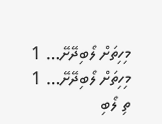މިހިތަށް ލޯބިދޭށޭ… 1
މިހިތަށް ލޯބިދޭށޭ… 1
ތި ލޯބި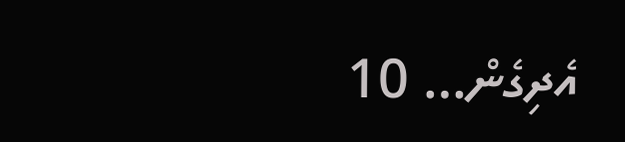އެދިގެން… 10